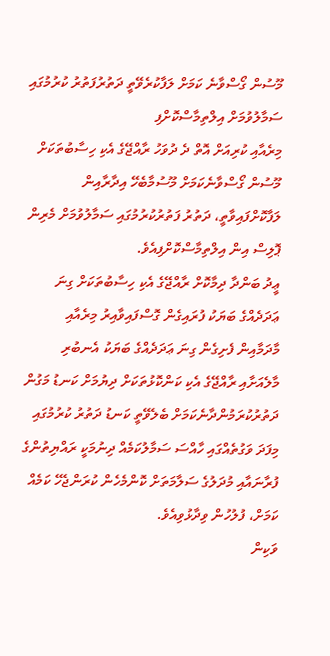މޫސުން ގޯސްވާނެ ކަމަށް ލަފާކުރެވޭތީ ދަތުރުފަތުރު ކުރުމުގައި ސަމާލުވުމަށް އިލްތިމާސްކޮށްފި
މިރެއާއި ކުރިއަށް އޮތް ދެ ދުވަހު ރާއްޖޭގެ އެކި ހިސާބުތަކަށް މޫސުން ގޯސްވާނެކަމަށް މޫސުމާބެހޭ އިދާރާއިން ލަފާކޮށްފައިވާތީ، ދަތުރު ފަތުރުކުރުމުގައި ސަމާލުވުމަށް މެރިން ޕޮލިސް އިން އިލްތިމާސްކޮށްފިއެވެ.
ޢީދު ބަންދާ ދިމާކޮށް ރާއްޖޭގެ އެކި ހިސާބުތަކަށް ގިނަ ޢަދަދެއްގެ ބަޔަކު ފުރައިގެން ގޮސްފައިވާއިރު މިރެއާއި މާދަމާއިން ފެށިގެން ގިނަ ޢަދަދެއްގެ ބަޔަކު އެނބުރި މާލެއަށާއި ރާއްޖޭގެ އެކި ކަންކޮޅުތަކަށް ދިޔުމަށް ކަނޑު މަގުން ދަތުރުކުރަމުންދާނެކަމަށް ބެލެވޭތީ ކަނޑު ދަތުރު ކުރުމުގައި މިފަދަ ވަގުތެއްގައި ހާއްސަ ސަމާލުކަމެއް ދިނުމަކީ ރައްޔިތުންގެ ފުރާނައާއި މުދަލުގެ ސަލާމަތަށް ކޮންމެހެން ކުރަންޖެހޭ ކަމެއް ކަމަށް، ފުލުހުން ވިދާޅުވިއެވެ.
ވަކިން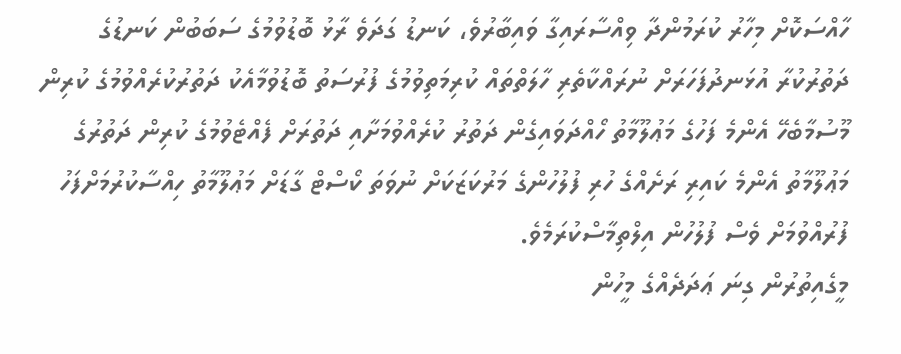ހާއްސަކޮށް މިހާރު ކުރަމުންދާ ވިއްސާރައިގާ ވައިބާރުވެ، ކަނޑު ގަދަވެ ރާޅު ބޮޑުވުމުގެ ސަބަބުން ކަނޑުގެ ދަތުރުކުރާ އުޅަނދުފަހަރަށް ނުރައްކާތެރި ހާލަތްތައް ކުރިމަތިވުމުގެ ފުރުސަތު ބޮޑުވުމާއެކު ދަތުރުކުރެއްވުމުގެ ކުރިން މޫސުމާބެހޭ އެންމެ ފަހުގެ މަޢުލޫމާތު ހޯއްދަވައިގެން ދަތުރު ކުރެއްވުމަށާއި ދަތުރަށް ފެއްޓެވުމުގެ ކުރިން ދަތުރުގެ މަޢުލޫމާތު އެންމެ ކައިރި ރަށެއްގެ ހުރި ފުލުހުންގެ މަރުކަޒަކަށް ނުވަތަ ކޯސްޓް ގާޑަށް މަޢުލޫމާތު ހިއްސާކުރުމަށްފަހު ފުރުއްވުމަށް ވެސް ފުލުހުން އިލްތިމާސްކުރަމެވެ.
މީގެއިތުރުން ގިނަ ޢަދަދެއްގެ މީހުން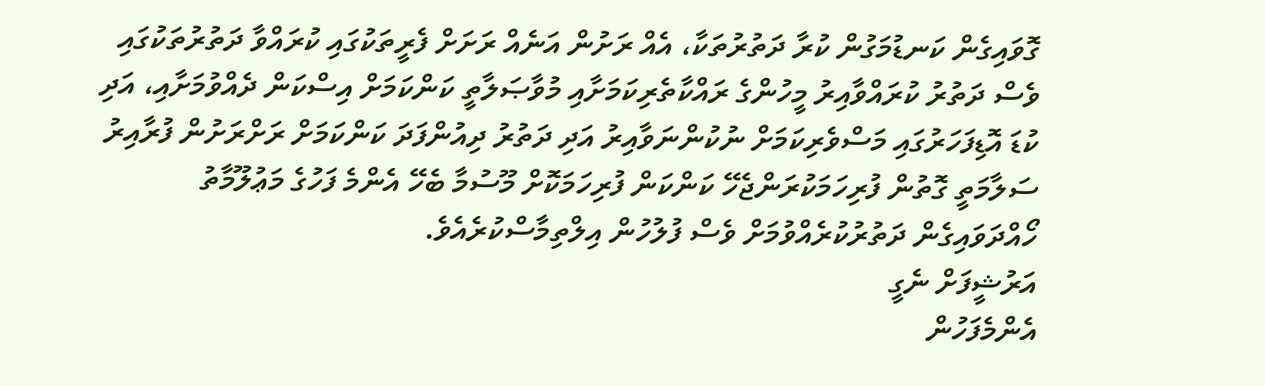ގޮވައިގެން ކަނޑުމަގުން ކުރާ ދަތުރުތަކާ، އެއް ރަށުން އަނެއް ރަށަށް ފެރީތަކުގައި ކުރައްވާ ދަތުރުތަކުގައި ވެސް ދަތުރު ކުރައްވާއިރު މީހުންގެ ރައްކާތެރިކަމަށާއި މުވާޞަލާތީ ކަންކަމަށް އިސްކަން ދެއްވުމަށާއި، އަދި ކުޑަ އޮޑިފަހަރުގައި މަސްވެރިކަމަށް ނުކުންނަވާއިރު އަދި ދަތުރު ދިއުންފަދަ ކަންކަމަށް ރަށްރަށުން ފުރާއިރު ސަލާމަތީ ގޮތުން ފުރިހަމަކުރަންޖެހޭ ކަންކަން ފުރިހަމަކޮށް މޫސުމާ ބެހޭ އެންމެ ފަހުގެ މަޢުލޫމާތު ހޯއްދަވައިގެން ދަތުރުކުރެއްވުމަށް ވެސް ފުލުހުން އިލްތިމާސްކުރެއެވެ.
އަރުޝީފަށް ނެގީ
އެންމެފަހުން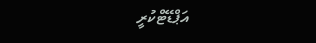އަޕްޑޭޓްކުރީ